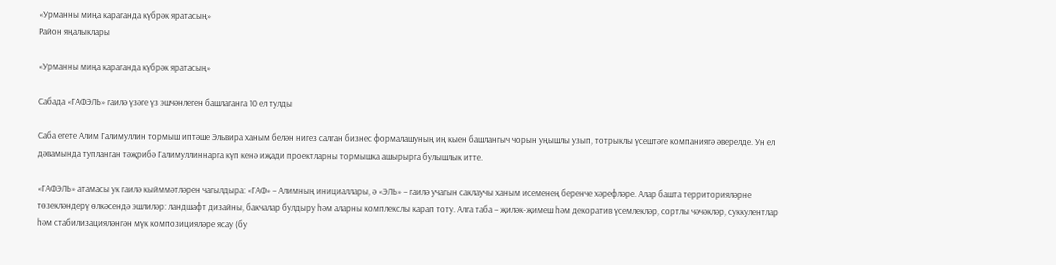«Урманны миңа караганда күбрәк яратасың»
Район яңалыклары

«Урманны миңа караганда күбрәк яратасың»

Сабада «ГАФЭЛЬ» гаилә үзәге үз эшчәнлеген башлаганга 10 ел тулды

Саба егете Алим Галимуллин тормыш иптәше Эльвира ханым белән нигез салган бизнес формалашуның иң кыен башлангыч чорын уңышлы узып, тотрыклы үсештәге компаниягә әверелде. Ун ел дәвамында тупланган тәҗрибә Галимуллиннарга күп кенә иҗади проектларны тормышка ашырырга булышлык итте.

«ГАФЭЛЬ» атамасы ук гаилә кыйммәтләрен чагылдыра: «ГАФ» – Алимның инициаллары, ә «ЭЛЬ» – гаилә учагын саклаучы ханым исеменең беренче хәрефләре. Алар башта территорияләрне төзекләндерү өлкәсендә эшлиләр: ландшафт дизайны, бакчалар булдыру һәм аларны комплекслы карап тоту. Алга таба – җиләк-җимеш һәм декоратив үсемлекләр, сортлы чәчәкләр, суккулентлар һәм стабилизацияләнгән мүк композицияләре ясау (бу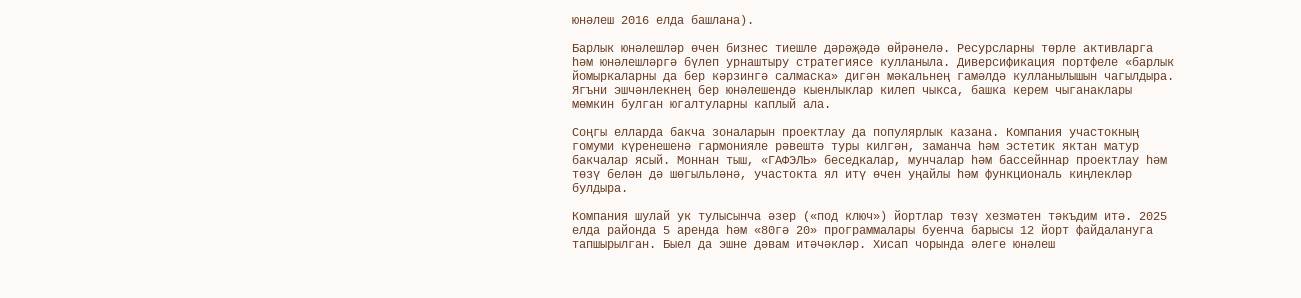юнәлеш 2016 елда башлана).

Барлык юнәлешләр өчен бизнес тиешле дәрәҗәдә өйрәнелә. Ресурсларны төрле активларга һәм юнәлешләргә бүлеп урнаштыру стратегиясе кулланыла. Диверсификация портфеле «барлык йомыркаларны да бер кәрзингә салмаска» дигән мәкальнең гамәлдә кулланылышын чагылдыра. Ягъни эшчәнлекнең бер юнәлешендә кыенлыклар килеп чыкса, башка керем чыганаклары мөмкин булган югалтуларны каплый ала.

Соңгы елларда бакча зоналарын проектлау да популярлык казана. Компания участокның гомуми күренешенә гармонияле рәвештә туры килгән, заманча һәм эстетик яктан матур бакчалар ясый. Моннан тыш, «ГАФЭЛЬ» беседкалар, мунчалар һәм бассейннар проектлау һәм төзү белән дә шөгыльләнә, участокта ял итү өчен уңайлы һәм функциональ киңлекләр булдыра.

Компания шулай ук тулысынча әзер («под ключ») йортлар төзү хезмәтен тәкъдим итә. 2025 елда районда 5 аренда һәм «80гә 20» программалары буенча барысы 12 йорт файдалануга тапшырылган. Быел да эшне дәвам итәчәкләр. Хисап чорында әлеге юнәлеш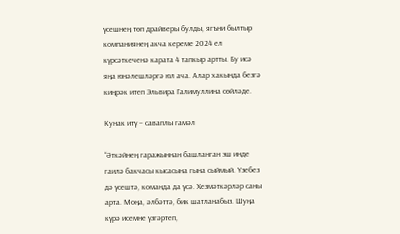үсешнең төп драйверы булды, ягъни былтыр компаниянең акча кереме 2024 ел күрсәткеченә карата 4 тапкыр артты. Бу исә яңа юнәлешләргә юл ача. Алар хакында безгә киңрәк итеп Эльвира Галимуллина сөйләде.

Кунак итү – саваплы гамәл

“Әткәйнең гаражыннан башланган эш инде гаилә бакчасы кысасына гына сыймый. Үзебез дә үсештә, команда да үсә. Хезмәткәрләр саны арта. Моңа, әлбәттә, бик шатланабыз. Шуңа күрә исемне үзгәртеп,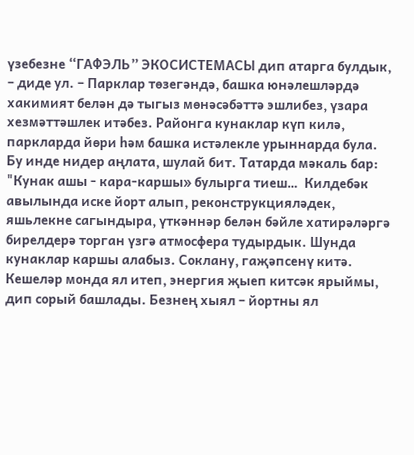үзебезне “ГАФЭЛЬ” ЭКОСИСТЕМАСЫ дип атарга булдык, – диде ул. – Парклар төзегәндә, башка юнәлешләрдә хакимият белән дә тыгыз мөнәсәбәттә эшлибез, үзара хезмәттәшлек итәбез. Районга кунаклар күп килә, паркларда йөри һәм башка истәлекле урыннарда була. Бу инде нидер аңлата, шулай бит. Татарда мәкаль бар: "Кунак ашы - кара-каршы» булырга тиеш…  Килдебәк авылында иске йорт алып, реконструкцияләдек, яшьлекне сагындыра, үткәннәр белән бәйле хатирәләргә бирелдерә торган үзгә атмосфера тудырдык. Шунда кунаклар каршы алабыз. Соклану, гаҗәпсенү китә. Кешеләр монда ял итеп, энергия җыеп китсәк ярыймы, дип сорый башлады. Безнең хыял – йортны ял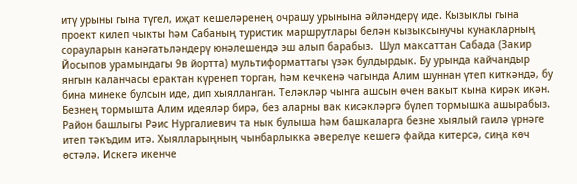итү урыны гына түгел, иҗат кешеләренең очрашу урынына әйләндерү иде. Кызыклы гына проект килеп чыкты һәм Сабаның туристик маршрутлары белән кызыксынучы кунакларның сорауларын канәгатьләндерү юнәлешендә эш алып барабыз.  Шул максаттан Сабада (Закир Йосыпов урамындагы 9в йортта) мультиформаттагы үзәк булдырдык. Бу урында кайчандыр янгын каланчасы ерактан күренеп торган, һәм кечкенә чагында Алим шуннан үтеп киткәндә, бу бина минеке булсын иде, дип хыялланган. Теләкләр чынга ашсын өчен вакыт кына кирәк икән. Безнең тормышта Алим идеяләр бирә, без аларны вак кисәкләргә бүлеп тормышка ашырабыз.  Район башлыгы Рәис Нургалиевич та нык булыша һәм башкаларга безне хыялый гаилә үрнәге итеп тәкъдим итә. Хыялларыңның чынбарлыкка әверелүе кешегә файда китерсә, сиңа көч өстәлә. Искегә икенче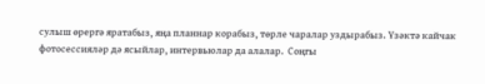сулыш өрергә яратабыз, яңа планнар корабыз, төрле чаралар уздырабыз. Үзәктә кайчак фотосессияләр дә ясыйлар, интервьюлар да алалар.  Соңгы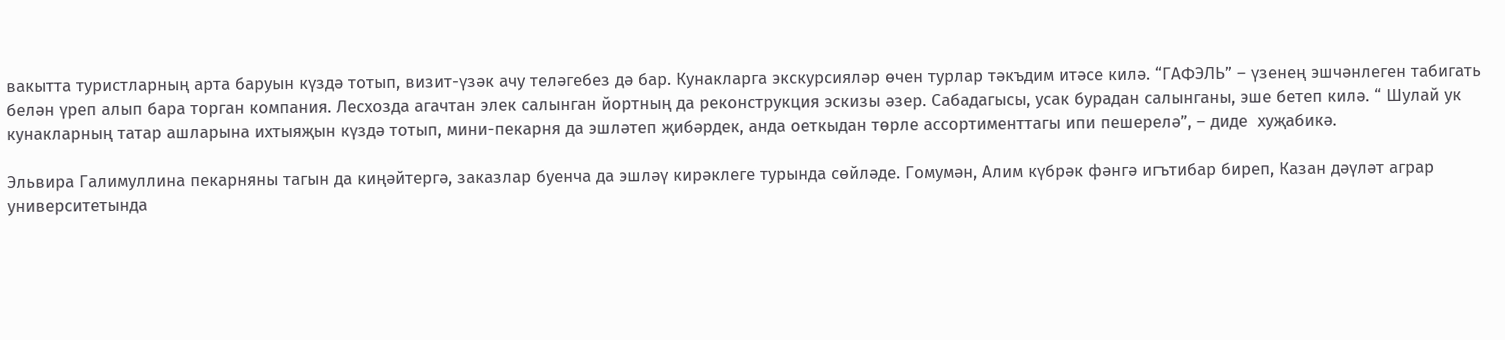вакытта туристларның арта баруын күздә тотып, визит-үзәк ачу теләгебез дә бар. Кунакларга экскурсияләр өчен турлар тәкъдим итәсе килә. “ГАФЭЛЬ” – үзенең эшчәнлеген табигать белән үреп алып бара торган компания. Лесхозда агачтан элек салынган йортның да реконструкция эскизы әзер. Сабадагысы, усак бурадан салынганы, эше бетеп килә. “ Шулай ук кунакларның татар ашларына ихтыяҗын күздә тотып, мини-пекарня да эшләтеп җибәрдек, анда оеткыдан төрле ассортименттагы ипи пешерелә”, – диде  хуҗабикә.

Эльвира Галимуллина пекарняны тагын да киңәйтергә, заказлар буенча да эшләү кирәклеге турында сөйләде. Гомумән, Алим күбрәк фәнгә игътибар биреп, Казан дәүләт аграр университетында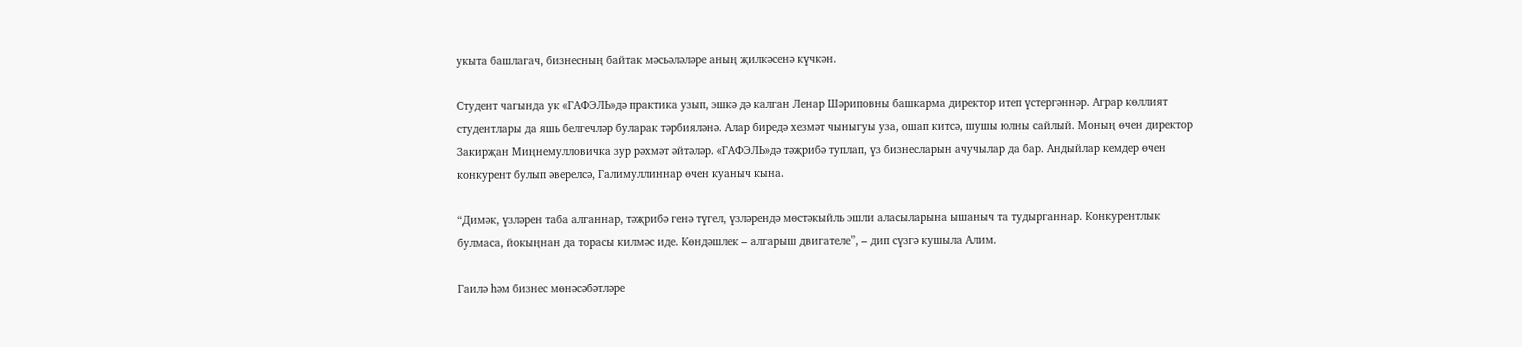укыта башлагач, бизнесның байтак мәсьәләләре аның җилкәсенә күчкән.

Студент чагында ук «ГАФЭЛЬ»дә практика узып, эшкә дә калган Ленар Шәриповны башкарма директор итеп үстергәннәр. Аграр көллият студентлары да яшь белгечләр буларак тәрбияләнә. Алар биредә хезмәт чыныгуы уза, ошап китсә, шушы юлны сайлый. Моның өчен директор Закирҗан Миңнемулловичка зур рәхмәт әйтәләр. «ГАФЭЛЬ»дә тәҗрибә туплап, үз бизнесларын ачучылар да бар. Андыйлар кемдер өчен конкурент булып әверелсә, Галимуллиннар өчен куаныч кына.

“Димәк, үзләрен таба алганнар, тәҗрибә генә түгел, үзләрендә мөстәкыйль эшли аласыларына ышаныч та тудырганнар. Конкурентлык булмаса, йокыңнан да торасы килмәс иде. Көндәшлек – алгарыш двигателе”, – дип сүзгә кушыла Алим.

Гаилә һәм бизнес мөнәсәбәтләре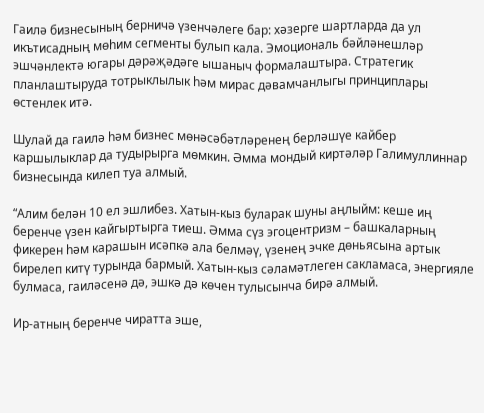Гаилә бизнесының берничә үзенчәлеге бар: хәзерге шартларда да ул икътисадның мөһим сегменты булып кала. Эмоциональ бәйләнешләр эшчәнлектә югары дәрәҗәдәге ышаныч формалаштыра. Стратегик планлаштыруда тотрыклылык һәм мирас дәвамчанлыгы принциплары өстенлек итә.

Шулай да гаилә һәм бизнес мөнәсәбәтләренең берләшүе кайбер каршылыклар да тудырырга мөмкин. Әмма мондый киртәләр Галимуллиннар бизнесында килеп туа алмый.

“Алим белән 10 ел эшлибез. Хатын-кыз буларак шуны аңлыйм: кеше иң беренче үзен кайгыртырга тиеш. Әмма сүз эгоцентризм – башкаларның фикерен һәм карашын исәпкә ала белмәү, үзенең эчке дөньясына артык бирелеп китү турында бармый. Хатын-кыз сәламәтлеген сакламаса, энергияле булмаса, гаиләсенә дә, эшкә дә көчен тулысынча бирә алмый.

Ир-атның беренче чиратта эше,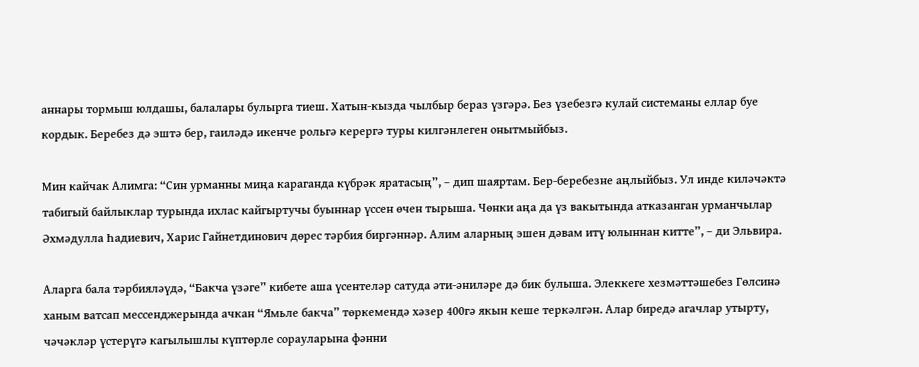аннары тормыш юлдашы, балалары булырга тиеш. Хатын-кызда чылбыр бераз үзгәрә. Без үзебезгә кулай системаны еллар буе кордык. Беребез дә эштә бер, гаиләдә икенче рольгә керергә туры килгәнлеген онытмыйбыз.

Мин кайчак Алимга: “Син урманны миңа караганда күбрәк яратасың”, – дип шаяртам. Бер-беребезне аңлыйбыз. Ул инде киләчәктә табигый байлыклар турында ихлас кайгыртучы буыннар үссен өчен тырыша. Чөнки аңа да үз вакытында атказанган урманчылар Әхмәдулла Һадиевич, Харис Гайнетдинович дөрес тәрбия биргәннәр. Алим аларның эшен дәвам итү юлыннан китте”, – ди Эльвира.

Аларга бала тәрбияләүдә, “Бакча үзәге” кибете аша үсентеләр сатуда әти-әниләре дә бик булыша. Элеккеге хезмәттәшебез Гөлсинә ханым ватсап мессенджерында ачкан “Ямьле бакча” төркемендә хәзер 400гә якын кеше теркәлгән. Алар биредә агачлар утырту, чәчәкләр үстерүгә кагылышлы күптөрле сорауларына фәнни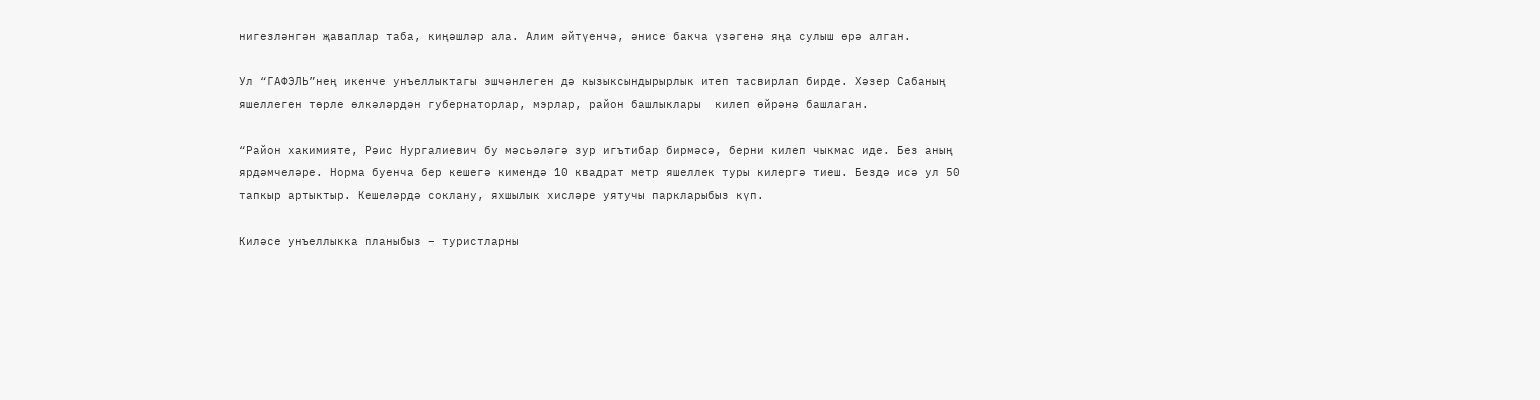нигезләнгән җаваплар таба, киңәшләр ала. Алим әйтүенчә, әнисе бакча үзәгенә яңа сулыш өрә алган.

Ул “ГАФЭЛЬ”нең икенче унъеллыктагы эшчәнлеген дә кызыксындырырлык итеп тасвирлап бирде. Хәзер Сабаның яшеллеген төрле өлкәләрдән губернаторлар, мэрлар, район башлыклары  килеп өйрәнә башлаган.

“Район хакимияте, Рәис Нургалиевич бу мәсьәләгә зур игътибар бирмәсә, берни килеп чыкмас иде. Без аның ярдәмчеләре. Норма буенча бер кешегә кимендә 10 квадрат метр яшеллек туры килергә тиеш. Бездә исә ул 50 тапкыр артыктыр. Кешеләрдә соклану, яхшылык хисләре уятучы паркларыбыз күп.

Киләсе унъеллыкка планыбыз – туристларны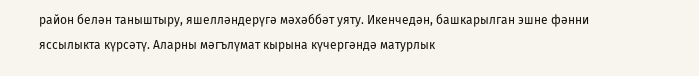район белән таныштыру, яшелләндерүгә мәхәббәт уяту. Икенчедән, башкарылган эшне фәнни яссылыкта күрсәтү. Аларны мәгълүмат кырына күчергәндә матурлык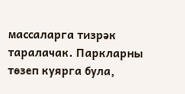массаларга тизрәк таралачак. Паркларны төзеп куярга була,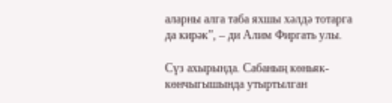аларны алга таба яхшы хәлдә тотарга да кирәк”, – ди Алим Фиргать улы.

Сүз ахырында. Сабаның көньяк-көнчыгышында утыртылган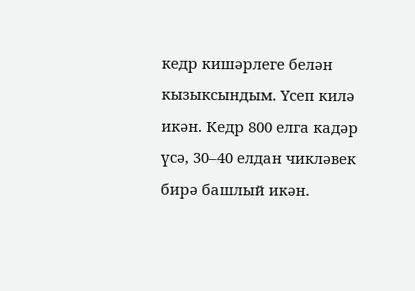кедр кишәрлеге белән кызыксындым. Үсеп килә икән. Кедр 800 елга кадәр үсә, 30–40 елдан чикләвек бирә башлый икән.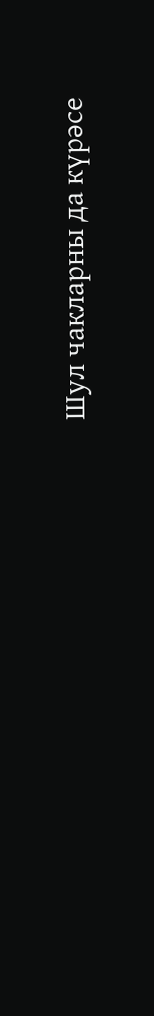Шул чакларны да күрәсе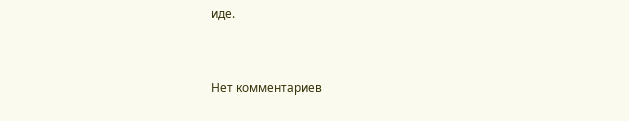иде.


Нет комментариев